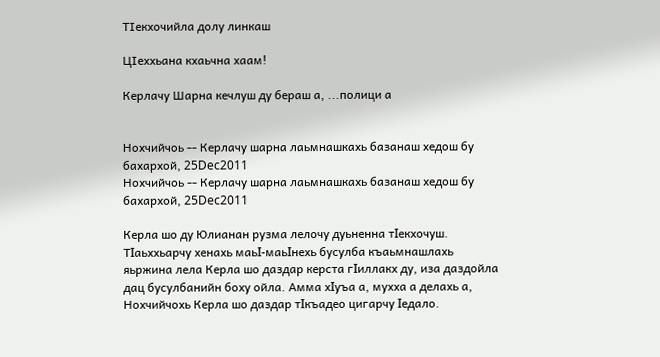ТIекхочийла долу линкаш

ЦIеххьана кхаьчна хаам!

Керлачу Шарна кечлуш ду бераш а, ...полици а


Нохчийчоь -- Керлачу шарна лаьмнашкахь базанаш хедош бу бахархой, 25Dec2011
Нохчийчоь -- Керлачу шарна лаьмнашкахь базанаш хедош бу бахархой, 25Dec2011

Керла шо ду Юлианан рузма лелочу дуьненна тΙекхочуш. ТΙаьххьарчу хенахь маьΙ-маьΙнехь бусулба къаьмнашлахь яьржина лела Керла шо даздар керста гΙиллакх ду, иза даздойла дац бусулбанийн боху ойла. Амма хΙуъа а, мухха а делахь а, Нохчийчохь Керла шо даздар тΙкъадео цигарчу Ιедало.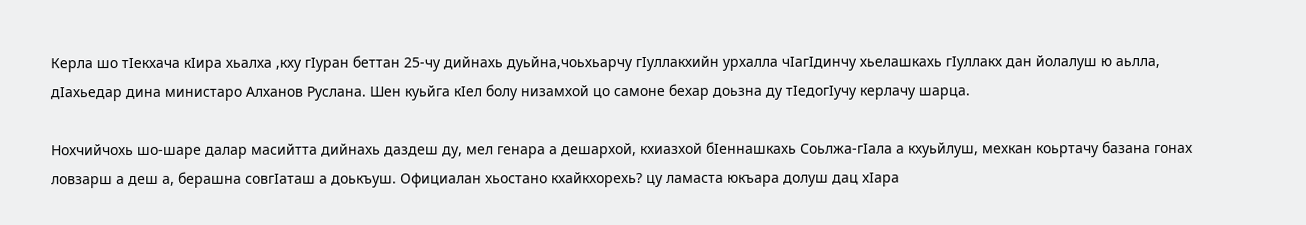Керла шо тIекхача кIира хьалха ,кху гIуран беттан 25-чу дийнахь дуьйна,чоьхьарчу гIуллакхийн урхалла чIагIдинчу хьелашкахь гIуллакх дан йолалуш ю аьлла, дIахьедар дина министаро Алханов Руслана. Шен куьйга кIел болу низамхой цо самоне бехар доьзна ду тIедогIучу керлачу шарца.

Нохчийчохь шо-шаре далар масийтта дийнахь даздеш ду, мел генара а дешархой, кхиазхой бIеннашкахь Соьлжа-гIала а кхуьйлуш, мехкан коьртачу базана гонах ловзарш а деш а, берашна совгIаташ а доькъуш. Официалан хьостано кхайкхорехь? цу ламаста юкъара долуш дац хIара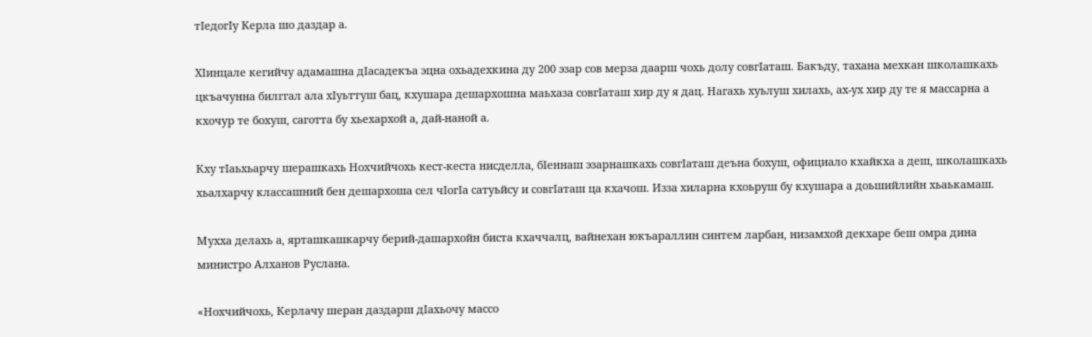тIедогIу Керла шо даздар а.

ХIинцале кегийчу адамашна дIасадекъа эцна охьадехкина ду 200 эзар сов мерза даарш чохь долу совгIаташ. Бакъду, тахана мехкан школашкахь цкъачунна билггал ала хIуьттуш бац, кхушара дешархошна маьхаза совгIаташ хир ду я дац. Нагахь хуьлуш хилахь, ах-ух хир ду те я массарна а кхочур те бохуш, саготта бу хьехархой а, дай-наной а.

Кху тIаьхьарчу шерашкахь Нохчийчохь кест-кеста нисделла, бIеннаш эзарнашкахь совгIаташ деъна бохуш, официало кхайкха а деш, школашкахь хьалхарчу классашний бен дешархоша сел чIогIа сатуьйсу и совгIаташ ца кхачош. Изза хиларна кхоьруш бу кхушара а доьшийлийн хьаькамаш.

Мухха делахь а, ярташкашкарчу берий-дашархойн биста кхаччалц, вайнехан юкъараллин синтем ларбан, низамхой декхаре беш омра дина министро Алханов Руслана.

«Нохчийчохь, Керлачу шеран даздарш дIахьочу массо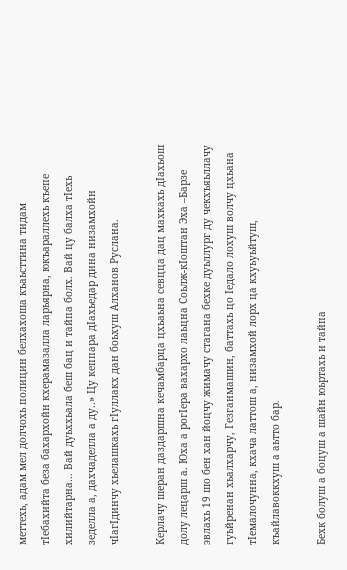меттехь, адам мел долчохь полицин белхахоша къаьсттина тидам тIебахийта беза бахархойн кхерамазалла ларьярна, юкъараллехь къепе хилийтарна… Вай дуьххьала беш бац и тайпа болх. Вай цу балха тIехь зеделла а, дахчаделла а ду..» Цу кеппара дIахьедар дина низамхойн чIагIдинчу хьелашкахь гIуллакх дан боьхуш Алханов Руслана.

Керлачу шеран даздаршна кечамбарца цхьаьна севцца дац махкахь дIахьош долу лецарш а. Юха а рогIера вахархо лаьцна Соьлж-кIоштан Эха –Барзе эвлахь 19 шо бен хан йоцчу жимачу стагана бехке дуьллург ду чекхъяьллачу гуьйренан хьалхарчу, Гезганмашин, баттахь цо Iедало лохуш волчу цхьана тIемалочунна, кхача латтош а, низамхой лорх ца кхуьуьйтуш, къайлавоккхуш а аьтто бар.

Бехк болуш а боцуш а шайн юьртахь и тайпа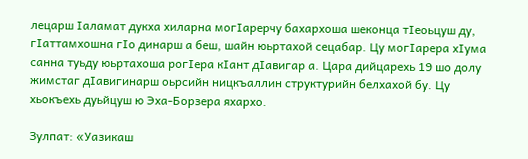лецарш Iаламат дукха хиларна могIарерчу бахархоша шеконца тIеоьцуш ду, гIаттамхошна гIо динарш а беш, шайн юьртахой сецабар. Цу могIарера хIума санна туьду юьртахоша рогIера кIант дIавигар а. Цара дийцарехь 19 шо долу жимстаг дIавигинарш оьрсийн ницкъаллин структурийн белхахой бу. Цу хьокъехь дуьйцуш ю Эха-Борзера яхархо.

Зулпат: «Уазикаш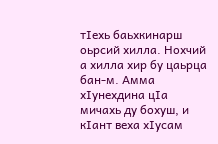тIехь баьхкинарш оьрсий хилла. Нохчий а хилла хир бу цаьрца бан-м. Амма хIунехдина цIа мичахь ду бохуш, и кIант веха хIусам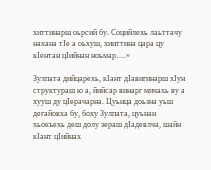хиттинарш оьрсий бу. Социйлехь лаьттачу нахана тIе а оьхуш, хииттина цара цу кIентан цIийнан ноьмар….»

Зулпата дийцарехь, кIант дIавигинарш хIун структураш ю а, йийсар винарг мичахь ву а хууш ду цIерачарна. Цуьнца доьзна уьш дегайовха бу, боху Зулпата, цуьнан хьокъехь деш долу зераш дIадевлча, шайн кIант цIийнах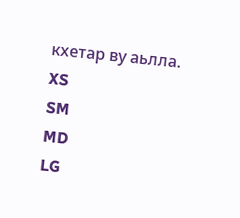кхетар ву аьлла.
XS
SM
MD
LG